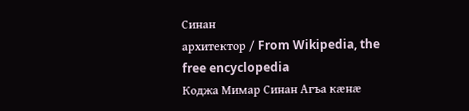Синан
архитектор / From Wikipedia, the free encyclopedia
Коджа Мимар Синан Агъа кæнæ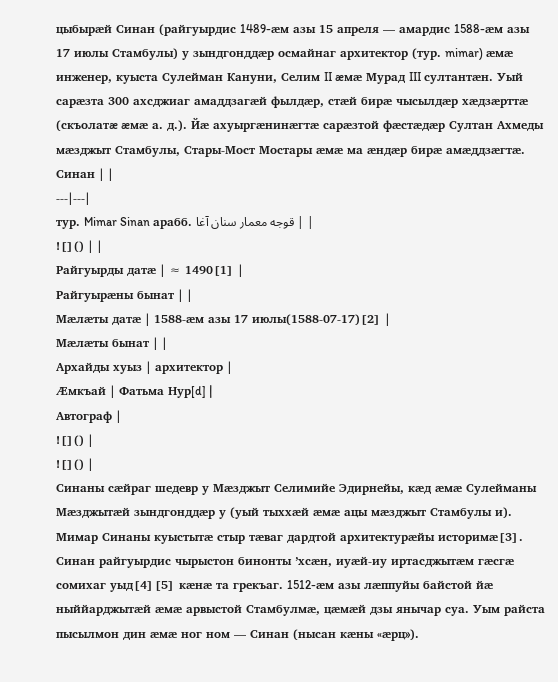цыбырæй Синан (райгуырдис 1489-æм азы 15 апреля — амардис 1588-æм азы 17 июлы Стамбулы) у зындгонддæр осмайнаг архитектор (тур. mimar) æмæ инженер, куыста Сулейман Кануни, Селим II æмæ Мурад III султантæн. Уый сарæзта 300 ахсджиаг амаддзагæй фылдæр, стæй бирæ чысылдæр хæдзæрттæ (скъолатæ æмæ а. д.). Йæ ахуыргæнинæгтæ сарæзтой фæстæдæр Султан Ахмеды мæзджыт Стамбулы, Стары-Мост Мостары æмæ ма æндæр бирæ амæддзæгтæ.
Синан | |
---|---|
тур. Mimar Sinan арабб. قوجه معمار سنان آغا | |
![]() | |
Райгуырды датæ | ≈ 1490[1] |
Райгуырæны бынат | |
Мæлæты датæ | 1588-æм азы 17 июлы(1588-07-17)[2] |
Мæлæты бынат | |
Архайды хуыз | архитектор |
Æмкъай | Фатьма Нур[d] |
Автограф |
![]() |
![]() |
Синаны сæйраг шедевр у Мæзджыт Селимийе Эдирнейы, кæд æмæ Сулейманы Мæзджытæй зындгонддæр у (уый тыххæй æмæ ацы мæзджыт Стамбулы и). Мимар Синаны куыстытæ стыр тæваг дардтой архитектурæйы историмæ[3].
Синан райгуырдис чырыстон бинонты ’хсæн, иуæй-иу иртасджытæм гæсгæ сомихаг уыд[4][5] кæнæ та грекъаг. 1512-æм азы лæппуйы байстой йæ ныййарджытæй æмæ арвыстой Стамбулмæ, цæмæй дзы янычар суа. Уым райста пысылмон дин æмæ ног ном — Синан (нысан кæны «æрц»).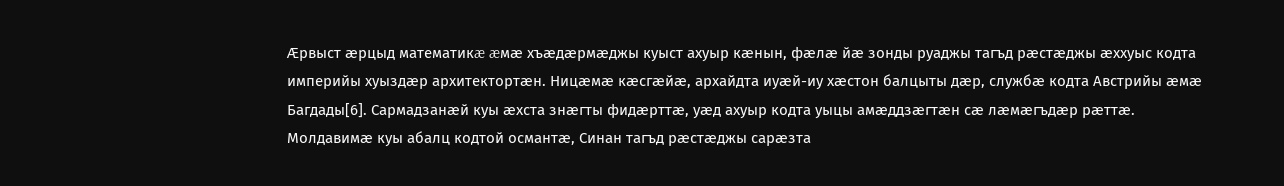Æрвыст æрцыд математикæ æмæ хъæдæрмæджы куыст ахуыр кæнын, фæлæ йæ зонды руаджы тагъд рæстæджы æххуыс кодта империйы хуыздæр архитектортæн. Ницæмæ кæсгæйæ, архайдта иуæй-иу хæстон балцыты дæр, службæ кодта Австрийы æмæ Багдады[6]. Сармадзанæй куы æхста знæгты фидæрттæ, уæд ахуыр кодта уыцы амæддзæгтæн сæ лæмæгъдæр рæттæ. Молдавимæ куы абалц кодтой османтæ, Синан тагъд рæстæджы сарæзта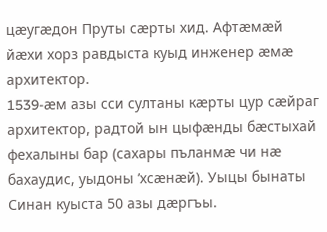цæугæдон Пруты сæрты хид. Афтæмæй йæхи хорз равдыста куыд инженер æмæ архитектор.
1539-æм азы сси султаны кæрты цур сæйраг архитектор, радтой ын цыфæнды бæстыхай фехалыны бар (сахары пъланмæ чи нæ бахаудис, уыдоны ’хсæнæй). Уыцы бынаты Синан куыста 50 азы дæргъы.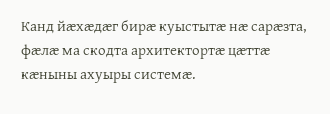Канд йæхæдæг бирæ куыстытæ нæ сарæзта, фæлæ ма скодта архитектортæ цæттæ кæныны ахуыры системæ.